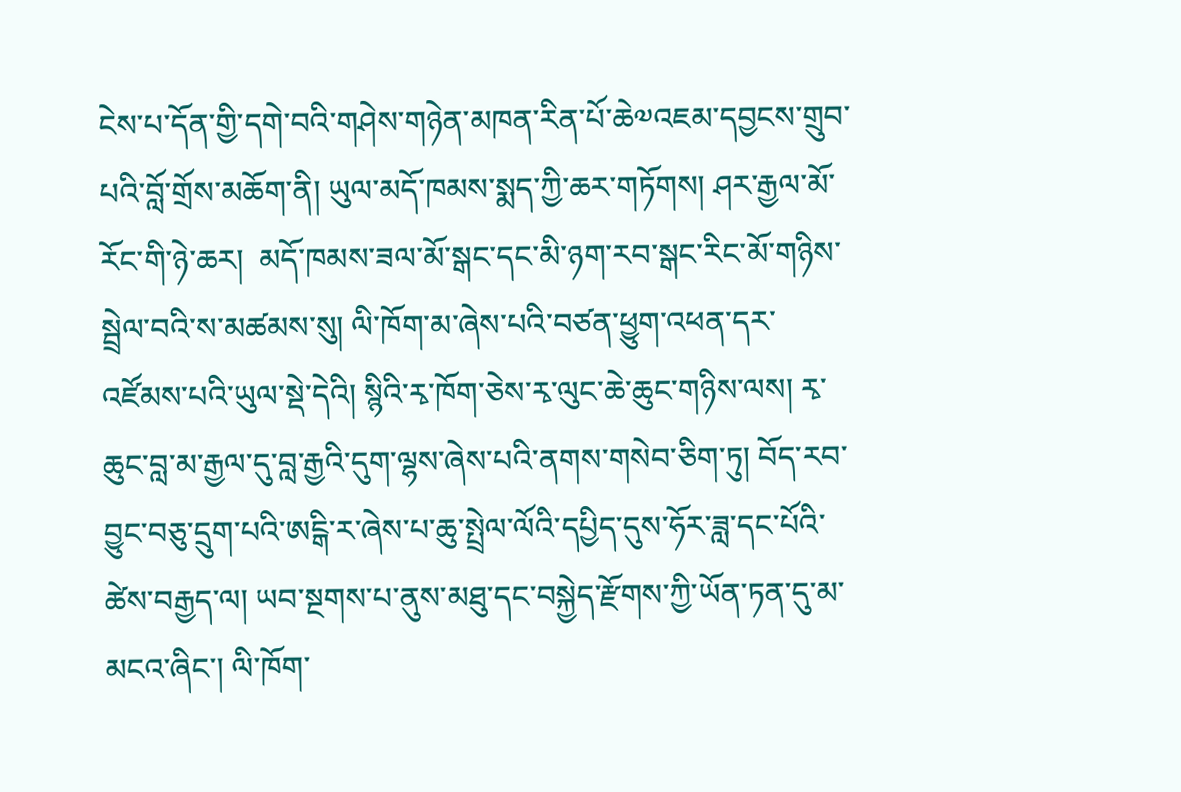ངེས་པ་དོན་གྱི་དགེ་བའི་གཤེས་གཉེན་མཁན་རིན་པོ་ཆེ༧འཇམ་དབྱངས་གྲུབ་པའི་བློ་གྲོས་མཆོག་ནི། ཡུལ་མདོ་ཁམས་སྨད་ཀྱི་ཆར་གཏོགས། ཤར་རྒྱལ་མོ་རོང་གི་ཉེ་ཆར།  མདོ་ཁམས་ཟལ་མོ་སྒང་དང་མི་ཉག་རབ་སྒང་རིང་མོ་གཉིས་སྦྲེལ་བའི་ས་མཚམས་སུ། ལི་ཁོག་མ་ཞེས་པའི་བཙན་ཕྱུག་འཕན་དར་འཛོམས་པའི་ཡུལ་སྡེ་དེའི། སྙིའི་རྭ་ཁོག་ཅེས་རྭ་ལུང་ཆེ་ཆུང་གཉིས་ལས། རྭ་ཆུང་བླ་མ་རྒྱལ་དུ་བླ་རྒྱའི་དུག་ལྷས་ཞེས་པའི་ནགས་གསེབ་ཅིག་ཏུ། བོད་རབ་བྱུང་བཅུ་དྲུག་པའི་ཨངྒི་ར་ཞེས་པ་ཆུ་སྤྲེལ་ལོའི་དཔྱིད་དུས་ཧོར་ཟླ་དང་པོའི་ཚེས་བརྒྱད་ལ། ཡབ་སྔགས་པ་ནུས་མཐུ་དང་བསྐྱེད་རྫོགས་ཀྱི་ཡོན་ཏན་དུ་མ་མངའ་ཞིང་། ལི་ཁོག་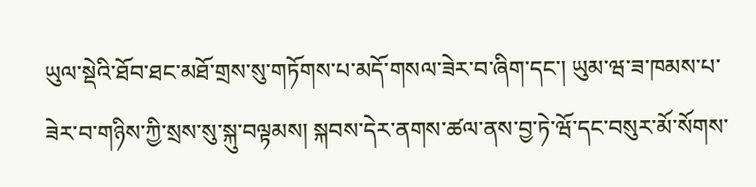ཡུལ་སྡེའི་ཐོབ་ཐང་མཐོ་གྲས་སུ་གཏོགས་པ་མདོ་གསལ་ཟེར་བ་ཞིག་དང་། ཡུམ་ཝ་ཟ་ཁམས་པ་ཟེར་བ་གཉིས་ཀྱི་སྲས་སུ་སྐུ་བལྟམས། སྐབས་དེར་ནགས་ཚལ་ནས་བྱ་ཏེ་ཝོ་དང་བསུར་མོ་སོགས་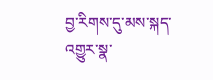བྱ་རིགས་དུ་མས་སྐད་འགྱུར་སྣ་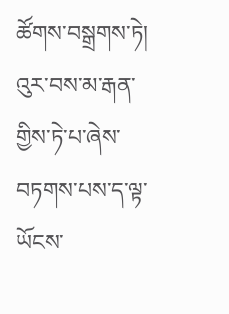ཚོགས་བསྒྲགས་ཏེ། འུར་བས་མ་རྒན་གྱིས་ཏེ་པ་ཞེས་བཏགས་པས་ད་ལྟ་ཡོངས་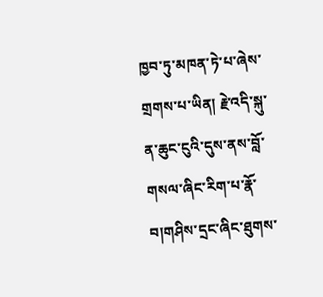ཁྱབ་ཏུ་མཁན་ཏེ་པ་ཞེས་གྲགས་པ་ཡིན། རྗེ་འདི་སྐུ་ན་ཆུང་ངུའི་དུས་ནས་བློ་གསལ་ཞིང་རིག་པ་རྣོ་བ།གཤིས་དྲང་ཞིང་ཐུགས་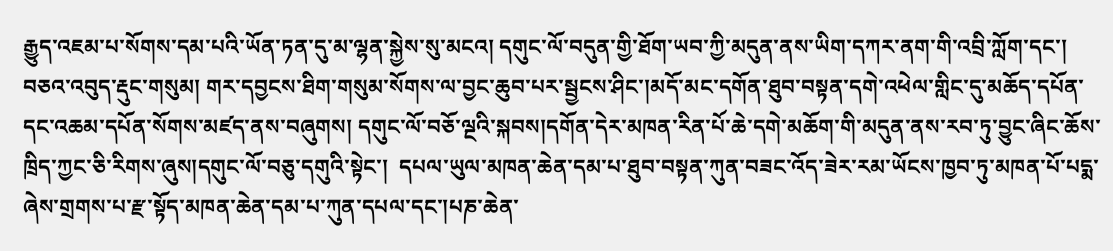རྒྱུད་འཇམ་པ་སོགས་དམ་པའི་ཡོན་ཏན་དུ་མ་ལྷན་སྐྱེས་སུ་མངའ། དགུང་ལོ་བདུན་གྱི་ཐོག་ཡབ་ཀྱི་མདུན་ནས་ཡིག་དཀར་ནག་གི་འབྲི་ཀློག་དང་། བཅའ་འབུད་རྡུང་གསུམ། གར་དབྱངས་ཐིག་གསུམ་སོགས་ལ་བྱང་ཆུབ་པར་སྦྱངས་ཤིང་།མདོ་མང་དགོན་ཐུབ་བསྟན་དགེ་འཕེལ་གླིང་དུ་མཆོད་དཔོན་དང་འཆམ་དཔོན་སོགས་མཛད་ནས་བཞུགས། དགུང་ལོ་བཅོ་ལྔའི་སྐབས།དགོན་དེར་མཁན་རིན་པོ་ཆེ་དགེ་མཆོག་གི་མདུན་ནས་རབ་ཏུ་བྱུང་ཞིང་ཆོས་ཁྲིད་ཀྱང་ཅི་རིགས་ཞུས།དགུང་ལོ་བཅུ་དགུའི་སྟེང་།  དཔལ་ཡུལ་མཁན་ཆེན་དམ་པ་ཐུབ་བསྟན་ཀུན་བཟང་འོད་ཟེར་རམ་ཡོངས་ཁྱབ་ཏུ་མཁན་པོ་པདྨ་ཞེས་གྲགས་པ་རྫ་སྟོད་མཁན་ཆེན་དམ་པ་ཀུན་དཔལ་དང་།པཎ་ཆེན་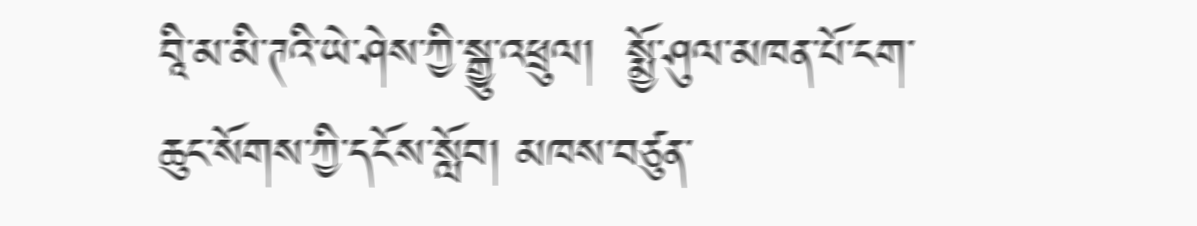བཱི་མ་མི་ཊའི་ཡེ་ཤེས་ཀྱི་སྒྱུ་འཕྲུལ།  སྨྱོ་ཤུལ་མཁན་པོ་ངག་ཆུང་སོགས་ཀྱི་དངོས་སློབ། མཁས་བཙུན་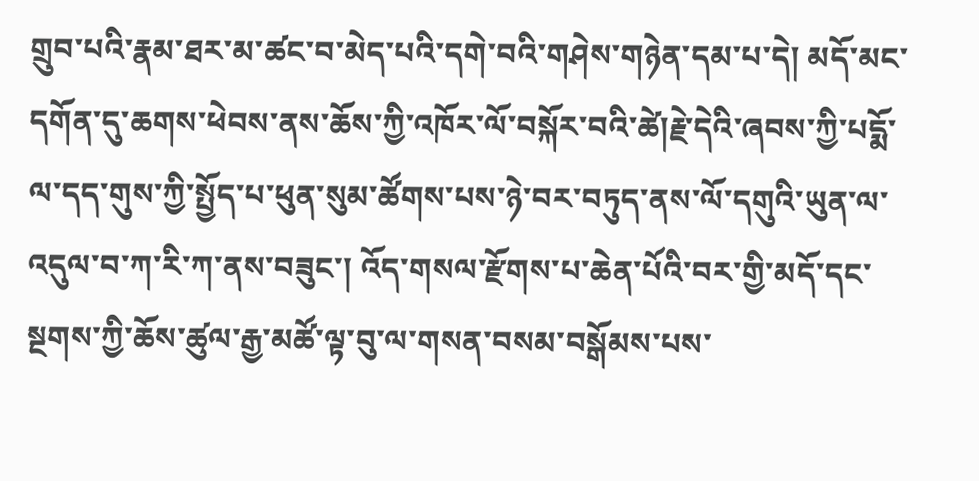གྲུབ་པའི་རྣམ་ཐར་མ་ཚང་བ་མེད་པའི་དགེ་བའི་གཤེས་གཉེན་དམ་པ་དེ། མདོ་མང་དགོན་དུ་ཆགས་ཕེབས་ནས་ཆོས་ཀྱི་འཁོར་ལོ་བསྐོར་བའི་ཚེ།རྗེ་དེའི་ཞབས་ཀྱི་པདྨོ་ལ་དད་གུས་ཀྱི་སྤྱོད་པ་ཕུན་སུམ་ཚོགས་པས་ཉེ་བར་བཏུད་ནས་ལོ་དགུའི་ཡུན་ལ་འདུལ་བ་ཀ་རི་ཀ་ནས་བཟུང་། འོད་གསལ་རྫོགས་པ་ཆེན་པོའི་བར་གྱི་མདོ་དང་སྔགས་ཀྱི་ཆོས་ཚུལ་རྒྱ་མཚོ་ལྟ་བུ་ལ་གསན་བསམ་བསྒོམས་པས་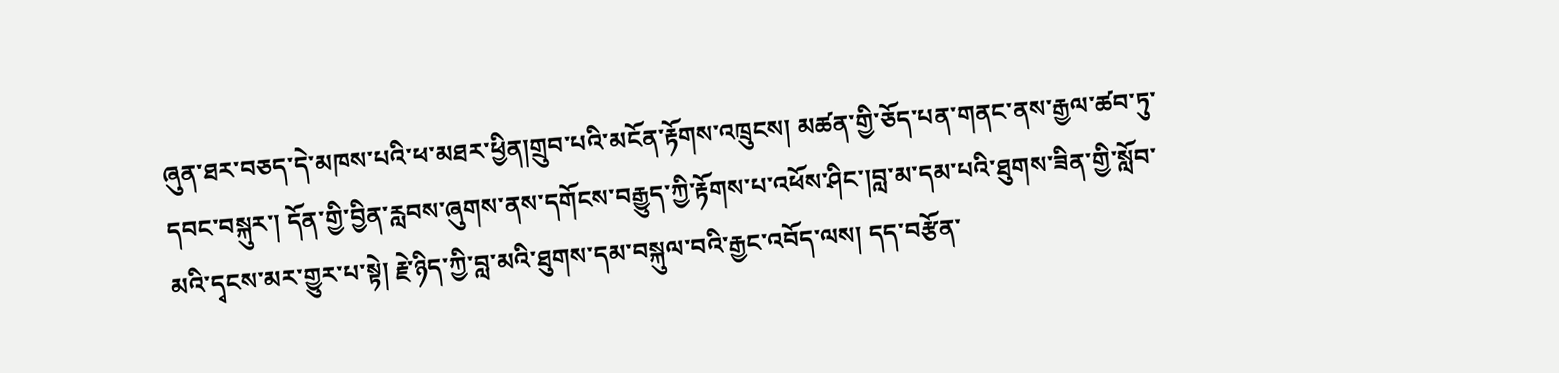ཞུན་ཐར་བཅད་དེ་མཁས་པའི་ཕ་མཐར་ཕྱིན།གྲུབ་པའི་མངོན་རྟོགས་འཁྲུངས། མཚན་གྱི་ཅོད་པན་གནང་ནས་རྒྱལ་ཚབ་ཏུ་དབང་བསྐུར་། དོན་གྱི་བྱིན་རླབས་ཞུགས་ནས་དགོངས་བརྒྱུད་ཀྱི་རྟོགས་པ་འཕོས་ཤིང་།བླ་མ་དམ་པའི་ཐུགས་ཟིན་གྱི་སློབ་མའི་དྭངས་མར་གྱུར་པ་སྟེ། རྗེ་ཉིད་ཀྱི་བླ་མའི་ཐུགས་དམ་བསྐུལ་བའི་རྒྱང་འབོད་ལས། དད་བརྩོན་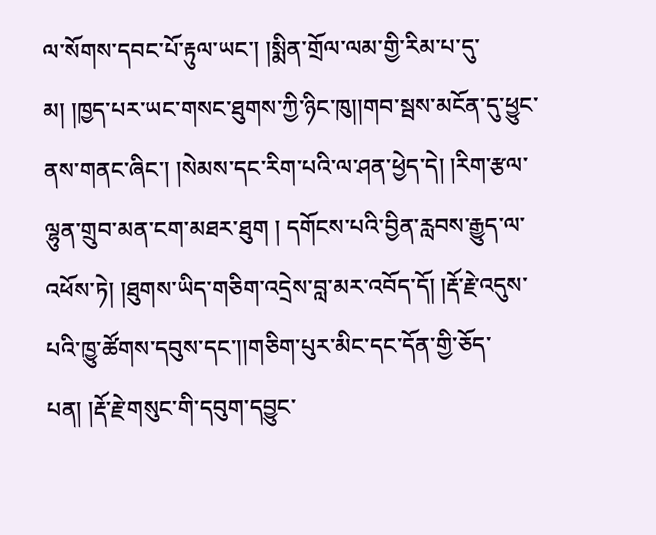ལ་སོགས་དབང་པོ་རྟུལ་ཡང་། །སྨིན་གྲོལ་ལམ་གྱི་རིམ་པ་དུ་མ། །ཁྱད་པར་ཡང་གསང་ཐུགས་ཀྱི་ཉིང་ཁུ།།གབ་སྦས་མངོན་དུ་ཕྱུང་ནས་གནང་ཞིང་། །སེམས་དང་རིག་པའི་ལ་ཤན་ཕྱེད་དེ། །རིག་རྩལ་ལྷུན་གྲུབ་མན་ངག་མཐར་ཐུག ། དགོངས་པའི་བྱིན་རླབས་རྒྱུད་ལ་འཕོས་ཏེ། །ཐུགས་ཡིད་གཅིག་འདྲེས་བླ་མར་འབོད་དོ། །རྡོ་རྗེ་འདུས་པའི་ཁྱུ་ཚོགས་དབུས་དང་།།གཅིག་པུར་མིང་དང་དོན་གྱི་ཅོད་པན། །རྡོ་རྗེ་གསུང་གི་དབུག་དབྱུང་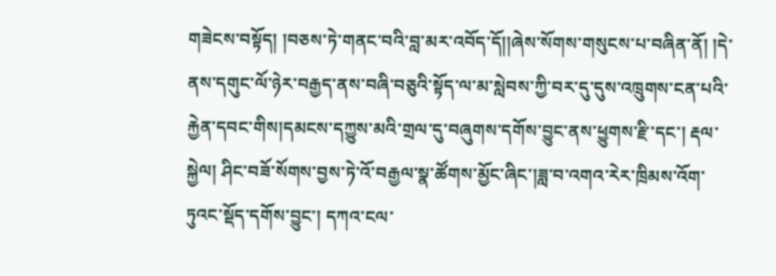གཟེངས་བསྟོད། །བཅས་ཏེ་གནང་བའི་བླ་མར་འབོད་དོ།།ཞེས་སོགས་གསུངས་པ་བཞིན་ནོ། །དེ་ནས་དགུང་ལོ་ཉེར་བརྒྱད་ནས་བཞི་བཅུའི་སྟོད་ལ་མ་སླེབས་ཀྱི་བར་དུ་དུས་འཁྲུགས་ངན་པའི་རྐྱེན་དབང་གིས།དམངས་དཀྱུས་མའི་གྲལ་དུ་བཞུགས་དགོས་བྱུང་ནས་ཕྱུགས་རྫི་དང་། རྡལ་སྐྱེལ། ཤིང་བཟོ་སོགས་བྱས་ཏེ་འོ་བརྒྱལ་སྣ་ཚོགས་མྱོང་ཞིང་།ཟླ་བ་འགའ་རེར་ཁྲིམས་འོག་ཏུའང་སྡོད་དགོས་བྱུང་། དཀའ་ངལ་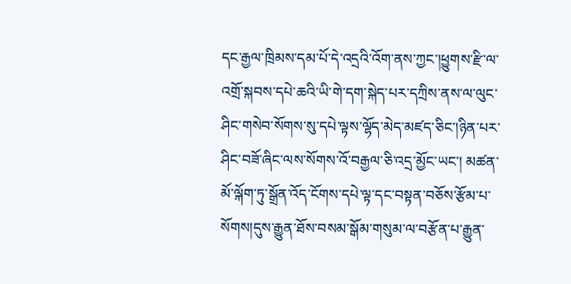དང་རྒྱལ་ཁྲིམས་དམ་པོ་དེ་འདྲའི་འོག་ནས་ཀྱང་།ཕྱུགས་རྫི་ལ་འགྲོ་སྐབས་དཔེ་ཆའི་ཡི་གེ་དག་སྐེད་པར་དཀྲིས་ནས་ལ་ལུང་ཤིང་གསེབ་སོགས་སུ་དཔེ་ལྟས་ལྷོད་མེད་མཛད་ཅིང་།ཉིན་པར་ཤིང་བཟོ་ཞིང་ལས་སོགས་འོ་བརྒྱལ་ཅི་འདྲ་མྱོང་ཡང་། མཚན་མོ་ལྐོག་ཏུ་སྒྲོན་འོད་ངོགས་དཔེ་ལྟ་དང་བསྟན་བཅོས་རྩོམ་པ་སོགས།དུས་རྒྱུན་ཐོས་བསམ་སྒོམ་གསུམ་ལ་བརྩོན་པ་རྒྱུན་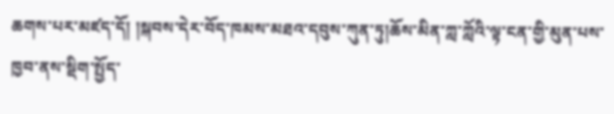ཆགས་པར་མཛད་དོ། །སྐབས་དེར་བོད་ཁམས་མཐའ་དབུས་ཀུན་ཏུ།ཆོས་མིན་ཀླ་ཀློའི་ལྟ་ངན་གྱི་མུན་པས་ཁྱབ་ནས་སྡིག་སྤྱོད་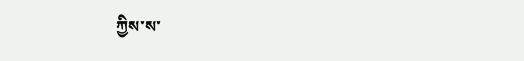ཀྱིས་ས་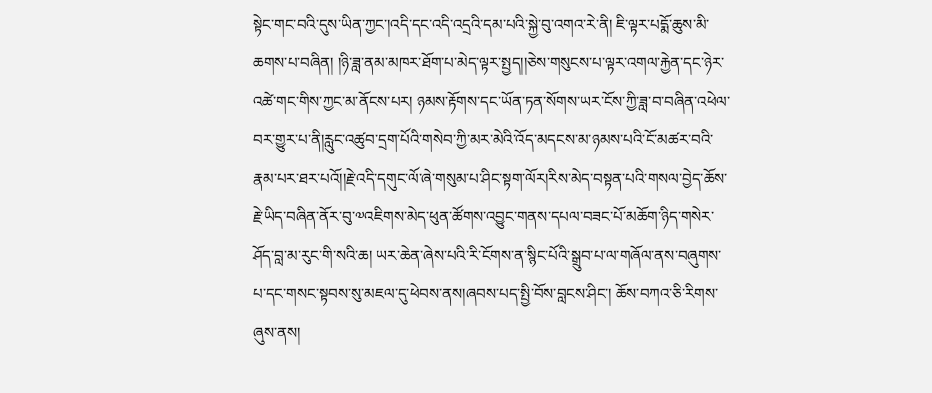སྟེང་གང་བའི་དུས་ཡིན་ཀྱང་།འདི་དང་འདི་འདྲའི་དམ་པའི་སྐྱེ་བུ་འགའ་རེ་ནི། ཇི་ལྟར་པདྨོ་ཆུས་མི་ཆགས་པ་བཞིན། །ཉི་ཟླ་ནམ་མཁར་ཐོག་པ་མེད་ལྟར་སྤྱད།།ཅེས་གསུངས་པ་ལྟར་འགལ་རྐྱེན་དང་ཉེར་འཚེ་གང་གིས་ཀྱང་མ་ནོངས་པར། ཉམས་རྟོགས་དང་ཡོན་ཏན་སོགས་ཡར་ངོས་ཀྱི་ཟླ་བ་བཞིན་འཕེལ་བར་གྱུར་པ་ནི།རླུང་འཚུབ་དྲག་པོའི་གསེབ་ཀྱི་མར་མེའི་འོད་མདངས་མ་ཉམས་པའི་ངོ་མཚར་བའི་རྣམ་པར་ཐར་པའོ།།རྗེ་འདི་དགུང་ལོ་ཞེ་གསུམ་པ་ཤིང་སྟག་ལོར།རིས་མེད་བསྟན་པའི་གསལ་བྱེད་ཆོས་རྗེ་ཡིད་བཞིན་ནོར་བུ་༧འཇིགས་མེད་ཕུན་ཚོགས་འབྱུང་གནས་དཔལ་བཟང་པོ་མཆོག་ཉིད་གསེར་ཤོད་བླ་མ་རུང་གི་སའི་ཆ། ཡར་ཆེན་ཞེས་པའི་རི་ངོགས་ན་སྙིང་པོའི་སྒྲུབ་པ་ལ་གཞོལ་ནས་བཞུགས་པ་དང་གསང་སྟབས་སུ་མཇལ་དུ་ཕེབས་ནས།ཞབས་པད་སྤྱི་བོས་བླངས་ཤིང་། ཆོས་བཀའ་ཅི་རིགས་ཞུས་ནས།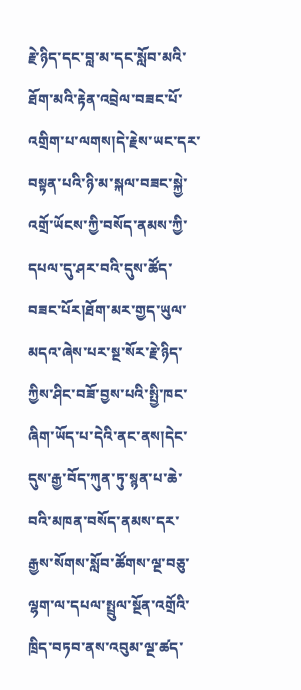རྗེ་ཉིད་དང་བླ་མ་དང་སློབ་མའི་ཐོག་མའི་རྟེན་འབྲེལ་བཟང་པོ་འགྲིག་པ་ལགས།དེ་རྗེས་ཡང་དར་བསྟན་པའི་ཉི་མ་སྐལ་བཟང་སྐྱེ་འགྲོ་ཡོངས་ཀྱི་བསོད་ནམས་ཀྱི་དཔལ་དུ་ཤར་བའི་དུས་ཚོད་བཟང་པོར།ཐོག་མར་གྱད་ཡུལ་མདའ་ཞེས་པར་སྔ་སོར་རྗེ་ཉིད་ཀྱིས་ཤིང་བཟོ་བྱས་པའི་སྤྱི་ཁང་ཞིག་ཡོད་པ་དེའི་ནང་ནས།དེང་དུས་རྒྱ་བོད་ཀུན་ཏུ་སྙན་པ་ཆེ་བའི་མཁན་བསོད་ནམས་དར་རྒྱས་སོགས་སློབ་ཚོགས་ལྔ་བཅུ་ལྷག་ལ་དཔལ་སྤྲུལ་སྔོན་འགྲོའི་ཁྲིད་བཏབ་ནས་འབུམ་ལྔ་ཚད་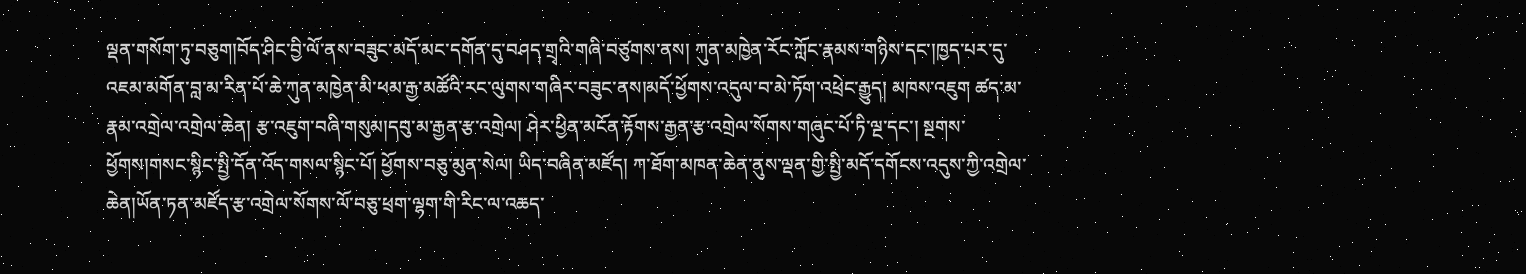ལྡན་གསོག་ཏུ་བཅུག།བོད་ཤིང་བྱི་ལོ་ནས་བཟུང་མདོ་མང་དགོན་དུ་བཤད་གྲྭའི་གཞི་བཙུགས་ནས། ཀུན་མཁྱེན་རོང་ཀློང་རྣམས་གཉིས་དང་།ཁྱད་པར་དུ་འཇམ་མགོན་བླ་མ་རིན་པོ་ཆེ་ཀུན་མཁྱེན་མི་ཕམ་རྒྱ་མཚོའི་རང་ལུགས་གཞིར་བཟུང་ནས།མདོ་ཕྱོགས་འདུལ་བ་མེ་ཏོག་འཕྲེང་རྒྱུད། མཁས་འཇུག ཚད་མ་རྣམ་འགྲེལ་འགྲེལ་ཆེན། རྩ་འཇུག་བཞི་གསུམ།དབུ་མ་རྒྱན་རྩ་འགྲེལ། ཤེར་ཕྱིན་མངོན་རྟོགས་རྒྱན་རྩ་འགྲེལ་སོགས་གཞུང་པོ་ཏི་ལྔ་དང་། སྔགས་ཕྱོགས།གསང་སྙིང་སྤྱི་དོན་འོད་གསལ་སྙིང་པོ། ཕྱོགས་བཅུ་མུན་སེལ། ཡིད་བཞིན་མཛོད། ཀ་ཐོག་མཁན་ཆེན་ནུས་ལྡན་གྱི་སྤྱི་མདོ་དགོངས་འདུས་ཀྱི་འགྲེལ་ཆེན།ཡོན་ཏན་མཛོད་རྩ་འགྲེལ་སོགས་ལོ་བཅུ་ཕྲག་ལྷག་གི་རིང་ལ་འཆད་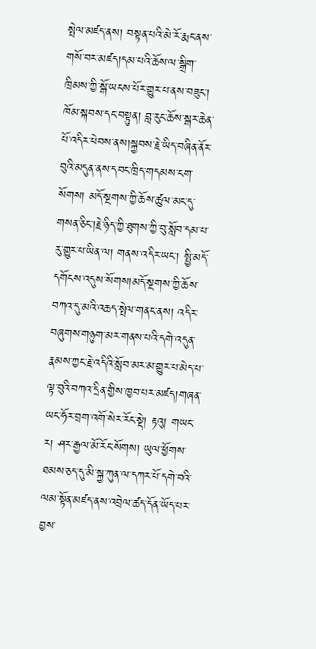སྤེལ་མཛད་ནས། བསྟན་པའི་མེ་རོ་རྨང་ནས་གསོ་བར་མཛད།དམ་པའི་ཆོས་ལ་སྒྲིག་ཁྲིམས་ཀྱི་སྒོ་ཡངས་པོར་གྱུར་པ་ནས་བཟུང་། ཁོམ་སྐབས་དང་བསྟུན། བླ་རུང་ཆོས་སྒར་ཆེན་པོ་འདིར་ཕེབས་ནས།སྐྱབས་རྗེ་ཡིད་བཞིན་ནོར་བུའི་མདུན་ནས་དབང་ཁྲིད་གདམས་ངག་སོགས། མདོ་སྔགས་ཀྱི་ཆོས་ཚུལ་མང་དུ་གསན་ཅིང་།རྗེ་ཉིད་ཀྱི་ཐུགས་ཀྱི་བུ་སློབ་དམ་པ་རུ་གྱུར་པ་ཡིན་ལ། གནས་འདིར་ཡང་། སྤྱི་མདོ་དགོངས་འདུས་སོགས།མདོ་སྔགས་ཀྱི་ཆོས་བཀའ་དུ་མའི་འཆད་སྤེལ་གནང་ནས། འདིར་བཞུགས་གཉུག་མར་གནས་པའི་དགེ་འདུན་རྣམས་ཀྱང་རྗེ་འདིའི་སློབ་མར་མ་གྱུར་པ་མེད་པ་ལྟ་བུའི་བཀའ་དྲིན་གྱིས་ཁྱབ་པར་མཛད།གཞན་ཡང་ཧོར་བྲག་འགོ་སེར་རོང་སྡེ། རྟའུ། གཡང་ར། ཤར་རྒྱལ་མོ་རོང་སོགས། ཡུལ་ཕྱོགས་ཐམས་ཅད་དུ་མི་སྐྱ་ཀུན་ལ་དཀར་པོ་དགེ་བའི་ལམ་སྟོན་མཛད་ནས་འབྲེལ་ཚད་དོན་ཡོད་པར་བྱས་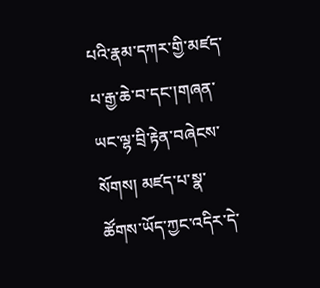པའི་རྣམ་དཀར་གྱི་མཛད་པ་རྒྱ་ཆེ་བ་དང་།གཞན་ཡང་ལྷ་བྲི་རྟེན་བཞེངས་སོགས། མཛད་པ་སྣ་ཚོགས་ཡོད་ཀྱང་འདིར་དེ་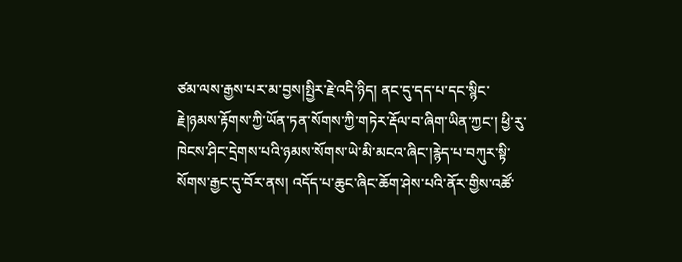ཙམ་ལས་རྒྱས་པར་མ་བྱས།སྤྱིར་རྗེ་འདི་ཉིད། ནང་དུ་དད་པ་དང་སྙིང་རྗེ།ཉམས་རྟོགས་ཀྱི་ཡོན་ཏན་སོགས་ཀྱི་གཏེར་རྡོལ་བ་ཞིག་ཡིན་ཀྱང་། ཕྱི་རུ་ཁེངས་ཤིང་དྲེགས་པའི་ཉམས་སོགས་ཡེ་མི་མངའ་ཞིང་།རྙེད་པ་བཀུར་སྟི་སོགས་རྒྱང་དུ་བོར་ནས། འདོད་པ་ཆུང་ཞིང་ཆོག་ཤེས་པའི་ནོར་གྱིས་འཚོ་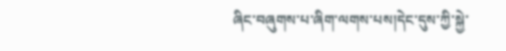ཞིང་བཞུགས་པ་ཞིག་ལགས་པས།དེང་དུས་ཀྱི་སྐྱེ་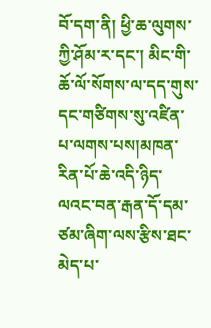བོ་དག་ནི། ཕྱི་ཆ་ལུགས་ཀྱི་ཤོམ་ར་དང་། མིང་གི་ཆོ་ལོ་སོགས་ལ་དད་གུས་དང་གཙིགས་སུ་འཛིན་པ་ལགས་པས།མཁན་རིན་པོ་ཆེ་འདི་ཉིད་ལའང་བན་རྒན་དོ་དམ་ཙམ་ཞིག་ལས་རྩིས་ཐང་མེད་པ་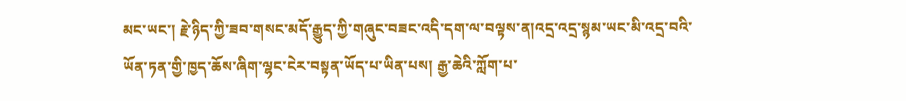མང་ཡང་། རྗེ་ཉིད་ཀྱི་ཟབ་གསང་མདོ་རྒྱུད་ཀྱི་གཞུང་བཟང་འདི་དག་ལ་བལྟས་ན།འདྲ་འདྲ་སྙམ་ཡང་མི་འདྲ་བའི་ཡོན་ཏན་གྱི་ཁྱད་ཆོས་ཞིག་ལྷང་ངེར་བསྟན་ཡོད་པ་ཡིན་པས། རྒྱ་ཆེའི་ཀློག་པ་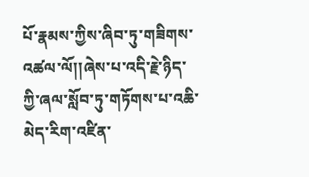པོ་རྣམས་ཀྱིས་ཞིབ་ཏུ་གཟིགས་འཚལ་ལོ།།ཞེས་པ་འདི་རྗེ་ཉིད་ཀྱི་ཞལ་སློབ་ཏུ་གཏོགས་པ་འཆི་མེད་རིག་འཛིན་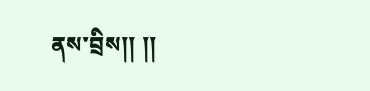ནས་བྲིས།། །།